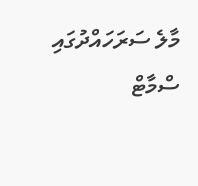މާލެ ސަރަހައްދުގައި ސްމާޓް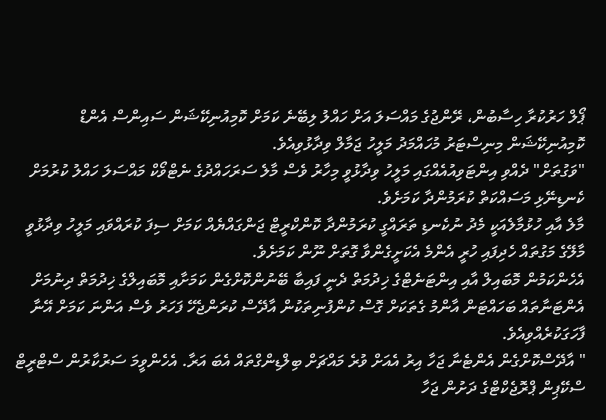ޕޯލް ހަރުކުރާ ހިސާބުން، ރޭންޖުގެ މައްސަލަ އަށް ހައްލު ލިބޭނެ ކަމަށް ކޮމިއުނިކޭޝަން ސައިންސް އެންޑް ކޮމިއުނިކޭޝަން މިނިސްޓަރު މުހައްމަދު މަލީހު ޖަމާލް ވިދާޅުވިއެވެ.
"ވަގުތަށް" ދެއްވި އިންޓަވިއުއެއްގައި މަލީހު ވިދާޅުވީ މިހާރު ވެސް މާލެ ސަރަހައްދުގެ ނެޓްވޯކް މައްސަލަ ހައްލު ކުރުމަށް ކެނޑިނޭޅި މަސައްކަތް ކުރަމުންދާ ކަމަށެވެ.
މާލެ އާއި ހުޅުމާލެއަކީ މެދު ނުކެނޑި ތަރައްގީ ކުރަމުންދާ ކޮންކްރީޓް ޖަންގައްޔެއް ކަމަށް ސިފަ ކުރައްވައި މަލީހު ވިދާޅުވީ މާލޭގެ މަގުތައް ހެދިފައި ހުރީ އެންމެ އެކަށީގެންވާ ގޮތަށް ނޫން ކަމަށެވެ.
އެހެންކަމުން މޮބައިލް އާއި އިންޓަނެޓްގެ ޚިދުމަތް ދެނީ ފައިބާ ބޭނުންކޮށްގެން ކަމަށާއި މޮބައިލްގެ ޚިދުމަތް ދިނުމަށް އެންޓަނާތައް ބަހައްޓަން އާންމު ގެތަކަށް ގޮސް ކުންފުނިތަކުން އާދޭސް ކުރަންޖެހޭ ފަހަރު ވެސް އަންނަ ކަމަށް އޭނާ ފާހަގަކުރެއްވިއެވެ.
" އާދޭސްކޮށްގެން އެންޓެނާ ޖަހާ އިރު އެއަށް ވުރެ މައްޗަށް ބިލްޑިންގްތައް އެބަ އަރާ. އެހެންވީމަ ސަރުކާރުން ސްޓްރީޓް ސްކޭޕިން ޕްރޮޖެކްޓްގެ ދަށުން ޖަހާ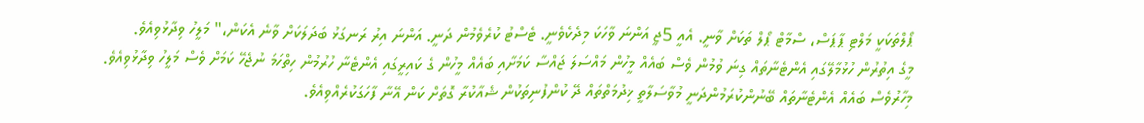ޕޯލްތަކަކީ މަލްޓި ޕާޕަސް، ސްމާޓް ޕޯލް ތަކަށް ވާނީ. އެއީ 5ޖީ އަންނަ ވާހަކަ މިދެކެވެނީ. ޓެސްޓު ކުރެވެމުން ދަނީ. އަންނަ އިރު ރަނގަޅު ބަދަލަކަށް ވާނެ އެކަން،" މަލީހު ވިދާޅުވިއެވެ.
މީގެ އިތުރުން ހުޅުމާލޭގައި އެންޓެނާތައް ގިނަ ވުމުން ވެސް ބައެއް މީހުން މައްސަލަ ޖައްސާ ކަމަށާއި ބައެއް މީހުން ގެ ކައިރީގައި އެންޓެނާ ހުރުމުން ހިތްހަމަ ނުޖެހޭ ކަމަށް ވެސް މަލީހު ވިދާޅުވިއެވެ. މިހާރުވެސް ބައެއް އެންޓެނާތައް ބޭނުންކުރަމުންދަނީ މުވާސަލާތީ ޚިދުމަތްތައް ދޭ ކުންފުނިތަކުން ޝެއާކުރާ ގޮތަށް ކަން އޭނާ ފާހަގަކުރެއްވިއެވެ.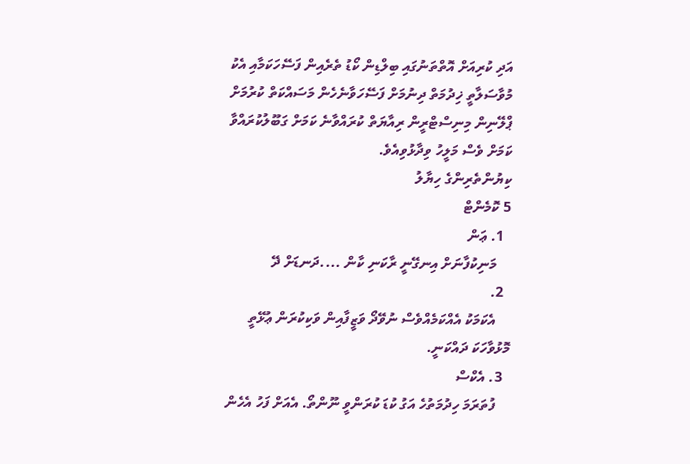އަދި ކުރިއަށް އޮތްތަނުގައި ބިލްޑިން ކޯޑު ތެރެއިން ފަސޭހަކަމާއި އެކު މުވާސަލާތީ ޚިދުމަތް ދިނުމަށް ފަސޭހަވާނެހެން މަސައްކަތް ކުރުމަށް ޕްލޭނިން މިނިސްޓްރީން ރިއާޔަތް ކުރައްވާނެ ކަމަށް ގަބޫލުކުރައްވާ ކަމަށް ވެސް މަލީހު ވިދާޅުވިއެވެ.
ކިޔުންތެރިންގެ ހިޔާލު
5 ކޮމެންޓް
  1. ޢަން
    މަނިކުފާނަށް އިނގޭނީ ރާކަނި ކާން ....ދަނޑަށް ދޭ
  2.
    އެކަމަކު އެއްކަމެއްވެސް ނުވޭދޯ ވަޒީފާއިން ވަކިކުރަން ޢުޅޭތީ މޮޅުވާހަކަ ދައްކަނީ.
  3. އެކްސް
    ފުތަރަމަ ހިދުމަތުހެ އަގު ކުޑަ ކުރަންވީ ނޫންތޯ. އެއަށް ފަހު އެހެން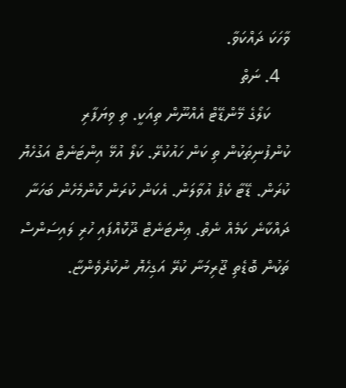ވާހަކަ ދައްކަވާ.
  4. ނަތް
    ކަލޯގެ މޭންޑޭޓް އެއްނޫން ތިއަކީ. ތި ވިޔަފާރި ކުންފުނިތަކުން ތި ކަން ހައުކުރޭ. ކަލޯ އުޅޭ އިންޓަނެޓް އަގުހެޔޮ ކުރަން. ޑޭޓާ ކެޕް އުވާލަން. އެކަން ކުރަން ކޮންމެހެން ބަހަނާ ދައްކާނެ ކަމެއް ނެތް. ޢިންޓަނެޓް ދޫކޮއްފައި ހުރި ލައިސަންސް ތަކުން ބޮޑެތި ޖޫރިމަނާ ކުރޭ އަގިހެޔޮ ނުކުރެވެންޏާ.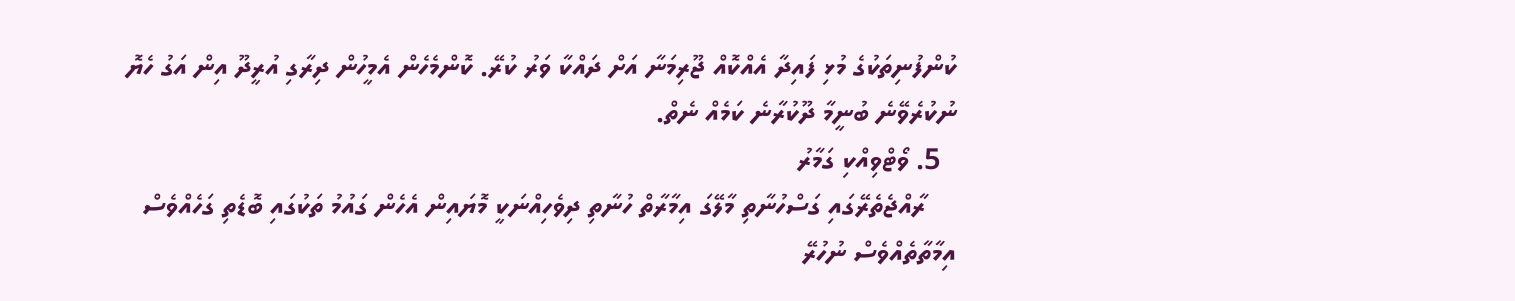ކުންފުނިތަކުގެ މުޅި ފައިދާ އެއްކޮއް ޖޫރިމަނާ އަށް ދައްކާ ވަރު ކުރޭ. ކޮންމެހެން އެމީހުން ދިރާގި އުރީދޫ އިން އަގު ހެޔޮ ނުކުރެވޭނެ ބުނީމާ ދޫކުރާނެ ކަމެއް ނެތް.
  5. ވޯޓްވިއްކި ގަމާރު
    ރާއްޖެތެރޭގައި ގަސްހުނާތި މާލޭގަ އިމާރާތް ހުނާތި ދިވެހިއްނަކީ މޮޔައިން އެހެން ގައުމު ތަކުގައި ބޮޑެތި ގަހެއްވެސް އިމާތާތެއްވެސް ނުހުރޭ